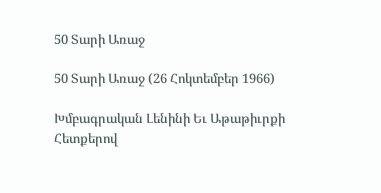50 Տարի Առաջ

50 Տարի Առաջ (26 Հոկտեմբեր 1966)

Խմբագրական Լենինի Եւ Աթաթիւրքի Հետքերով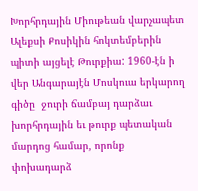Խորհրդային Միութեան վարչապետ Ալեքսի Քոսիկին հոկտեմբերին պիտի այցելէ Թուրքիա: 1960-էն ի վեր Անգարայէն Մոսկուա երկարող գիծը  ջուրի ճամբայ դարձաւ խորհրդային եւ թուրք պետական մարդոց համար, որոնք փոխադարձ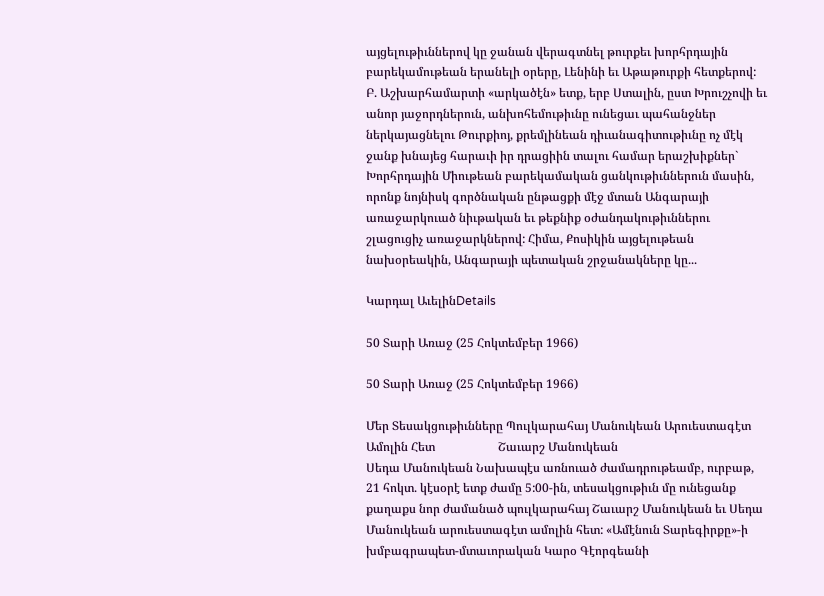այցելութիւններով կը ջանան վերագտնել թուրքեւ խորհրդային բարեկամութեան երանելի օրերը, Լենինի եւ Աթաթուրքի հետքերով: Բ. Աշխարհամարտի «արկածէն» ետք, երբ Ստալին, ըստ Խրուշչովի եւ անոր յաջորդներուն, անխոհեմութիւնը ունեցաւ պահանջներ ներկայացնելու Թուրքիոյ, քրեմլինեան դիւանագիտութիւնը ոչ մէկ ջանք խնայեց հարաւի իր դրացիին տալու համար երաշխիքներ` Խորհրդային Միութեան բարեկամական ցանկութիւններուն մասին, որոնք նոյնիսկ գործնական ընթացքի մէջ մտան Անգարայի առաջարկուած նիւթական եւ թեքնիք օժանդակութիւններու շլացուցիչ առաջարկներով: Հիմա, Քոսիկին այցելութեան նախօրեակին, Անգարայի պետական շրջանակները կը...

Կարդալ ԱւելինDetails

50 Տարի Առաջ (25 Հոկտեմբեր 1966)

50 Տարի Առաջ (25 Հոկտեմբեր 1966)

Մեր Տեսակցութիւնները Պուլկարահայ Մանուկեան Արուեստագէտ Ամոլին Հետ                     Շաւարշ Մանուկեան                                                           Սեդա Մանուկեան Նախապէս առնուած ժամադրութեամբ, ուրբաթ, 21 հոկտ. կէսօրէ ետք ժամը 5:00-ին, տեսակցութիւն մը ունեցանք քաղաքս նոր ժամանած պուլկարահայ Շաւարշ Մանուկեան եւ Սեդա Մանուկեան արուեստագէտ ամոլին հետ: «Ամէնուն Տարեգիրքը»-ի խմբագրապետ-մտաւորական Կարօ Գէորգեանի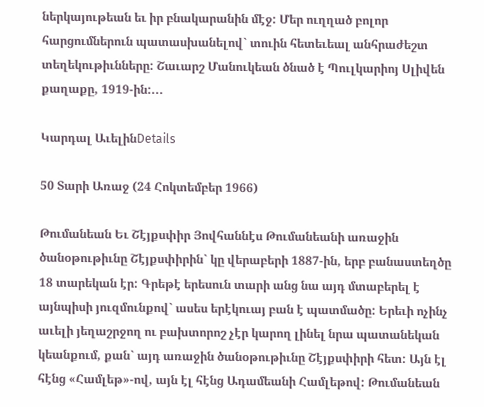ներկայութեան եւ իր բնակարանին մէջ: Մեր ուղղած բոլոր հարցումներուն պատասխանելով` տուին հետեւեալ անհրաժեշտ տեղեկութիւնները: Շաւարշ Մանուկեան ծնած է Պուլկարիոյ Սլիվեն քաղաքը, 1919-ին:...

Կարդալ ԱւելինDetails

50 Տարի Առաջ (24 Հոկտեմբեր 1966)

Թումանեան Եւ Շէյքսփիր Յովհաննէս Թումանեանի առաջին ծանօթութիւնը Շէյքսփիրին` կը վերաբերի 1887-ին, երբ բանաստեղծը 18 տարեկան էր: Գրեթէ երեսուն տարի անց նա այդ մտաբերել է այնպիսի յուզմունքով` ասես երէկուայ բան է պատմածը: Երեւի ոչինչ աւելի յեղաշրջող ու բախտորոշ չէր կարող լինել նրա պատանեկան կեանքում, քան` այդ առաջին ծանօթութիւնը Շէյքսփիրի հետ: Այն էլ հէնց «Համլեթ»-ով, այն էլ հէնց Ադամեանի Համլեթով: Թումանեան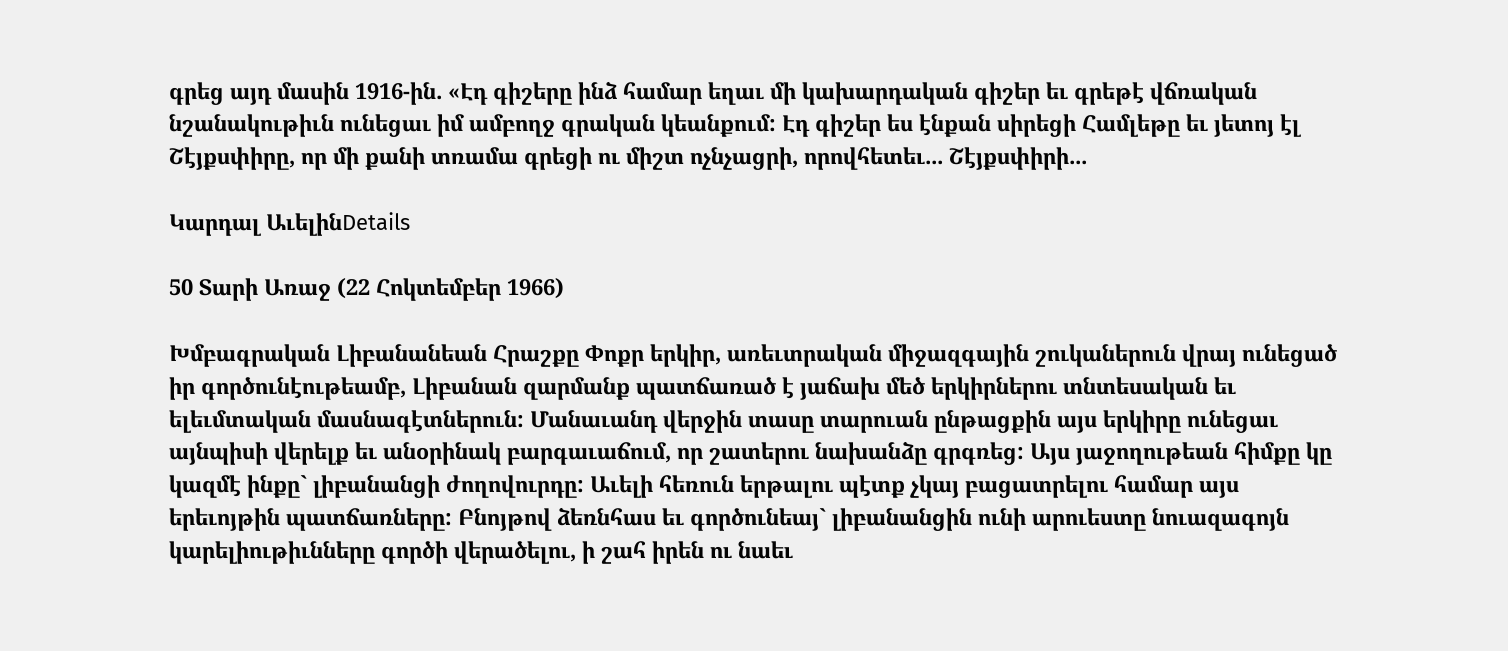գրեց այդ մասին 1916-ին. «Էդ գիշերը ինձ համար եղաւ մի կախարդական գիշեր եւ գրեթէ վճռական նշանակութիւն ունեցաւ իմ ամբողջ գրական կեանքում: Էդ գիշեր ես էնքան սիրեցի Համլեթը եւ յետոյ էլ Շէյքսփիրը, որ մի քանի տռամա գրեցի ու միշտ ոչնչացրի, որովհետեւ... Շէյքսփիրի...

Կարդալ ԱւելինDetails

50 Տարի Առաջ (22 Հոկտեմբեր 1966)

Խմբագրական Լիբանանեան Հրաշքը Փոքր երկիր, առեւտրական միջազգային շուկաներուն վրայ ունեցած իր գործունէութեամբ, Լիբանան զարմանք պատճառած է յաճախ մեծ երկիրներու տնտեսական եւ ելեւմտական մասնագէտներուն: Մանաւանդ վերջին տասը տարուան ընթացքին այս երկիրը ունեցաւ այնպիսի վերելք եւ անօրինակ բարգաւաճում, որ շատերու նախանձը գրգռեց: Այս յաջողութեան հիմքը կը կազմէ ինքը` լիբանանցի ժողովուրդը: Աւելի հեռուն երթալու պէտք չկայ բացատրելու համար այս երեւոյթին պատճառները: Բնոյթով ձեռնհաս եւ գործունեայ` լիբանանցին ունի արուեստը նուազագոյն կարելիութիւնները գործի վերածելու, ի շահ իրեն ու նաեւ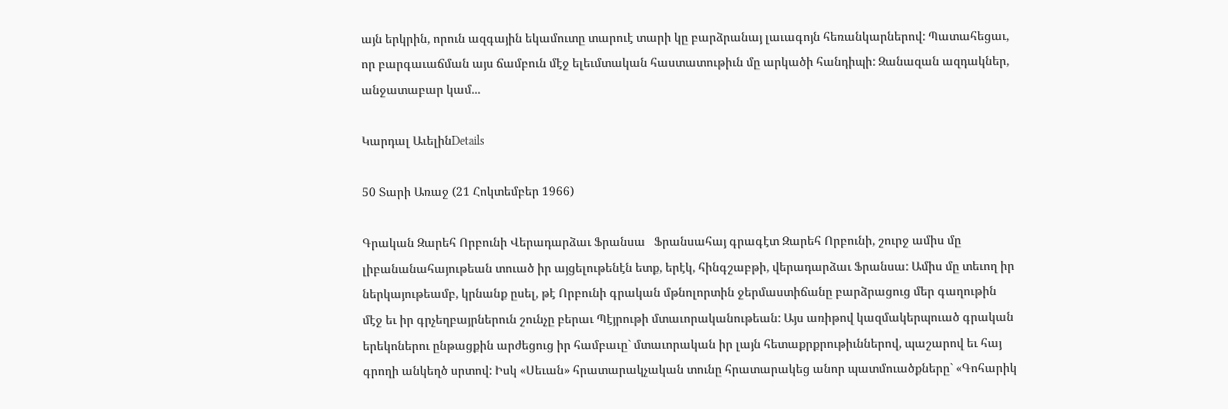այն երկրին, որուն ազգային եկամուտը տարուէ տարի կը բարձրանայ լաւագոյն հեռանկարներով: Պատահեցաւ, որ բարգաւաճման այս ճամբուն մէջ ելեւմտական հաստատութիւն մը արկածի հանդիպի: Զանազան ազդակներ, անջատաբար կամ...

Կարդալ ԱւելինDetails

50 Տարի Առաջ (21 Հոկտեմբեր 1966)

Գրական Զարեհ Որբունի Վերադարձաւ Ֆրանսա   Ֆրանսահայ գրագէտ Զարեհ Որբունի, շուրջ ամիս մը լիբանանահայութեան տուած իր այցելութենէն ետք, երէկ, հինգշաբթի, վերադարձաւ Ֆրանսա: Ամիս մը տեւող իր ներկայութեամբ, կրնանք ըսել, թէ Որբունի գրական մթնոլորտին ջերմաստիճանը բարձրացուց մեր գաղութին մէջ եւ իր գրչեղբայրներուն շունչը բերաւ Պէյրութի մտաւորականութեան: Այս առիթով կազմակերպուած գրական երեկոներու ընթացքին արժեցուց իր համբաւը` մտաւորական իր լայն հետաքրքրութիւններով, պաշարով եւ հայ գրողի անկեղծ սրտով: Իսկ «Սեւան» հրատարակչական տունը հրատարակեց անոր պատմուածքները` «Գոհարիկ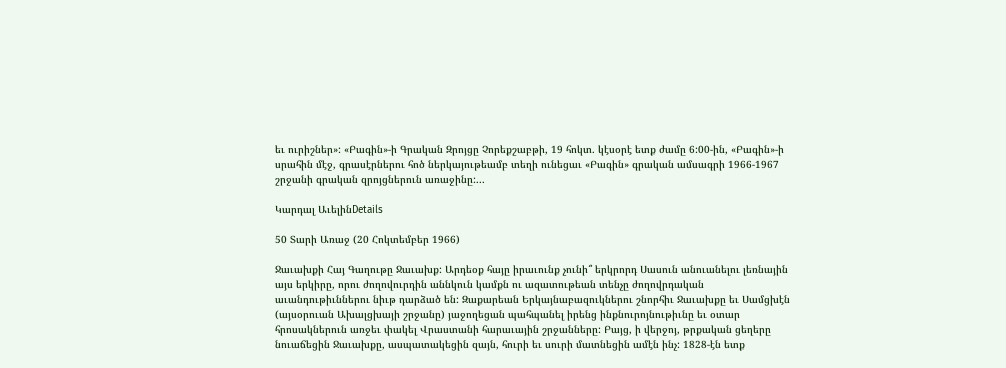եւ ուրիշներ»: «Բագին»-ի Գրական Զրոյցը Չորեքշաբթի, 19 հոկտ. կէսօրէ ետք ժամը 6:00-ին, «Բագին»-ի սրահին մէջ, գրասէրներու հոծ ներկայութեամբ տեղի ունեցաւ «Բագին» գրական ամսագրի 1966-1967 շրջանի գրական զրոյցներուն առաջինը:...

Կարդալ ԱւելինDetails

50 Տարի Առաջ (20 Հոկտեմբեր 1966)

Ջաւախքի Հայ Գաղութը Ջաւախք: Արդեօք հայը իրաւունք չունի՞ երկրորդ Սասուն անուանելու լեռնային այս երկիրը, որու ժողովուրդին աննկուն կամքն ու ազատութեան տենչը ժողովրդական աւանդութիւններու նիւթ դարձած են: Զաքարեան Երկայնաբազուկներու շնորհիւ Ջաւախքը եւ Սամցխէն (այսօրուան Ախալցխայի շրջանը) յաջողեցան պահպանել իրենց ինքնուրոյնութիւնը եւ օտար հրոսակներուն առջեւ փակել Վրաստանի հարաւային շրջանները: Բայց, ի վերջոյ, թրքական ցեղերը նուաճեցին Ջաւախքը, ասպատակեցին զայն, հուրի եւ սուրի մատնեցին ամէն ինչ: 1828-էն ետք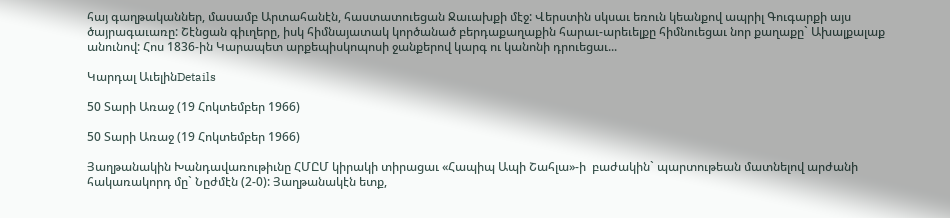հայ գաղթականներ, մասամբ Արտահանէն, հաստատուեցան Ջաւախքի մէջ: Վերստին սկսաւ եռուն կեանքով ապրիլ Գուգարքի այս ծայրագաւառը: Շէնցան գիւղերը, իսկ հիմնայատակ կործանած բերդաքաղաքին հարաւ-արեւելքը հիմնուեցաւ նոր քաղաքը` Ախալքալաք անունով: Հոս 1836-ին Կարապետ արքեպիսկոպոսի ջանքերով կարգ ու կանոնի դրուեցաւ...

Կարդալ ԱւելինDetails

50 Տարի Առաջ (19 Հոկտեմբեր 1966)

50 Տարի Առաջ (19 Հոկտեմբեր 1966)

Յաղթանակին Խանդավառութիւնը ՀՄԸՄ կիրակի տիրացաւ «Հապիպ Ապի Շահլա»-ի  բաժակին` պարտութեան մատնելով արժանի հակառակորդ մը` Նըժմէն (2-0): Յաղթանակէն ետք,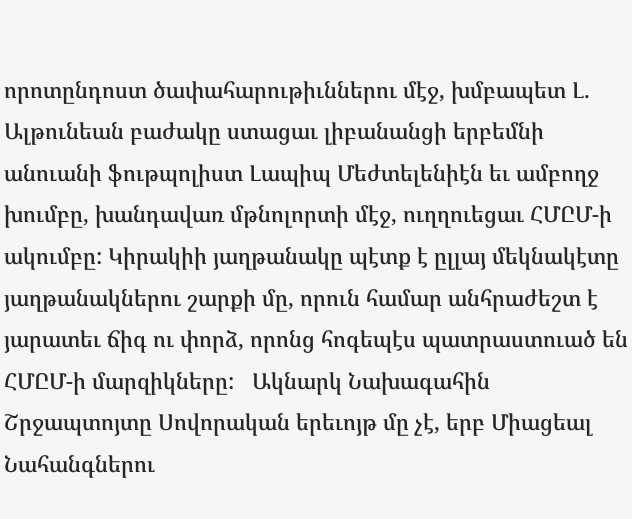որոտընդոստ ծափահարութիւններու մէջ, խմբապետ Լ. Ալթունեան բաժակը ստացաւ լիբանանցի երբեմնի անուանի ֆութպոլիստ Լապիպ Մեժտելենիէն եւ ամբողջ խումբը, խանդավառ մթնոլորտի մէջ, ուղղուեցաւ ՀՄԸՄ-ի ակումբը: Կիրակիի յաղթանակը պէտք է ըլլայ մեկնակէտը յաղթանակներու շարքի մը, որուն համար անհրաժեշտ է յարատեւ ճիգ ու փորձ, որոնց հոգեպէս պատրաստուած են ՀՄԸՄ-ի մարզիկները:   Ակնարկ Նախագահին Շրջապտոյտը Սովորական երեւոյթ մը չէ, երբ Միացեալ Նահանգներու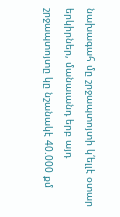նախագահ մը շրջապտոյտի կ՛ելլէ օտար երկիրներ, մանաւանդ երբ այդ շրջապտոյտը կը նշանակէ 40.000 քմ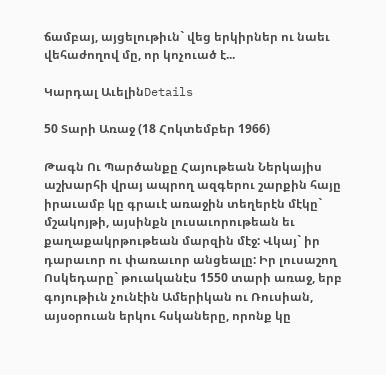ճամբայ, այցելութիւն` վեց երկիրներ ու նաեւ վեհաժողով մը, որ կոչուած է...

Կարդալ ԱւելինDetails

50 Տարի Առաջ (18 Հոկտեմբեր 1966)

Թագն Ու Պարծանքը Հայութեան Ներկայիս աշխարհի վրայ ապրող ազգերու շարքին հայը իրաւամբ կը գրաւէ առաջին տեղերէն մէկը` մշակոյթի, այսինքն լուսաւորութեան եւ քաղաքակրթութեան մարզին մէջ: Վկայ` իր դարաւոր ու փառաւոր անցեալը: Իր լուսաշող Ոսկեդարը` թուականէս 1550 տարի առաջ, երբ գոյութիւն չունէին Ամերիկան ու Ռուսիան, այսօրուան երկու հսկաները, որոնք կը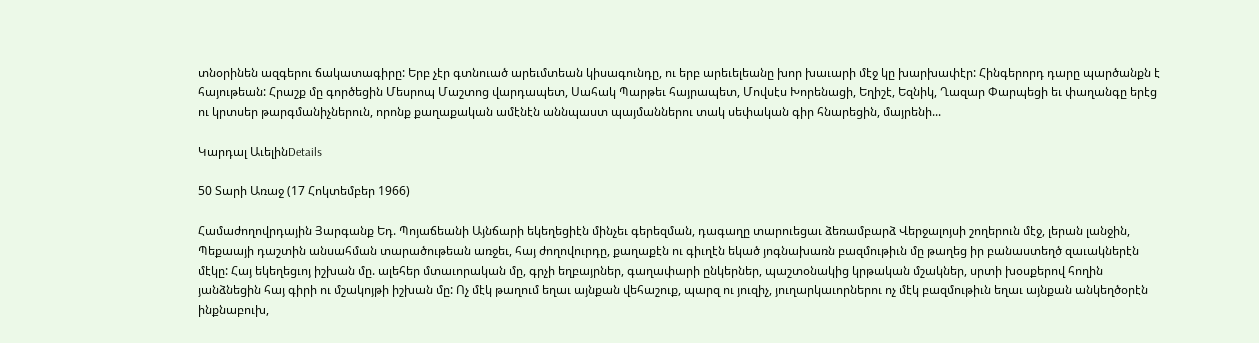տնօրինեն ազգերու ճակատագիրը: Երբ չէր գտնուած արեւմտեան կիսագունդը, ու երբ արեւելեանը խոր խաւարի մէջ կը խարխափէր: Հինգերորդ դարը պարծանքն է հայութեան: Հրաշք մը գործեցին Մեսրոպ Մաշտոց վարդապետ, Սահակ Պարթեւ հայրապետ, Մովսէս Խորենացի, Եղիշէ, Եզնիկ, Ղազար Փարպեցի եւ փաղանգը երէց ու կրտսեր թարգմանիչներուն, որոնք քաղաքական ամէնէն աննպաստ պայմաններու տակ սեփական գիր հնարեցին, մայրենի...

Կարդալ ԱւելինDetails

50 Տարի Առաջ (17 Հոկտեմբեր 1966)

Համաժողովրդային Յարգանք Եդ. Պոյաճեանի Այնճարի եկեղեցիէն մինչեւ գերեզման, դագաղը տարուեցաւ ձեռամբարձ Վերջալոյսի շողերուն մէջ, լերան լանջին, Պեքաայի դաշտին անսահման տարածութեան առջեւ, հայ ժողովուրդը, քաղաքէն ու գիւղէն եկած յոգնախառն բազմութիւն մը թաղեց իր բանաստեղծ զաւակներէն մէկը: Հայ եկեղեցւոյ իշխան մը. ալեհեր մտաւորական մը, գրչի եղբայրներ, գաղափարի ընկերներ, պաշտօնակից կրթական մշակներ, սրտի խօսքերով հողին յանձնեցին հայ գիրի ու մշակոյթի իշխան մը: Ոչ մէկ թաղում եղաւ այնքան վեհաշուք, պարզ ու յուզիչ, յուղարկաւորներու ոչ մէկ բազմութիւն եղաւ այնքան անկեղծօրէն ինքնաբուխ,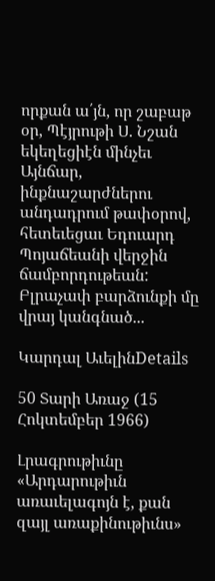որքան ա՛յն, որ շաբաթ օր, Պէյրութի Ս. Նշան եկեղեցիէն մինչեւ Այնճար, ինքնաշարժներու անդադրում թափօրով, հետեւեցաւ Եդուարդ Պոյաճեանի վերջին ճամբորդութեան: Բլրաչափ բարձունքի մը վրայ կանգնած...

Կարդալ ԱւելինDetails

50 Տարի Առաջ (15 Հոկտեմբեր 1966)

Լրագրութիւնը «Արդարութիւն առաւելագոյն է, քան զայլ առաքինութիւնս»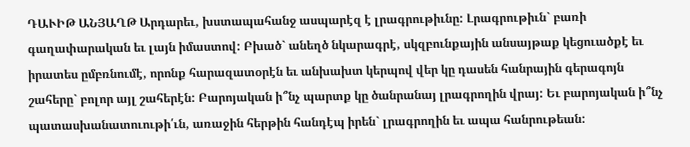ԴԱՒԻԹ ԱՆՅԱՂԹ Արդարեւ, խստապահանջ ասպարէզ է լրագրութիւնը: Լրագրութիւն` բառի գաղափարական եւ լայն իմաստով: Բխած` անեղծ նկարագրէ, սկզբունքային անսայթաք կեցուածքէ եւ իրատես ըմբռնումէ, որոնք հարազատօրէն եւ անխախտ կերպով վեր կը դասեն հանրային գերագոյն շահերը` բոլոր այլ շահերէն: Բարոյական ի՞նչ պարտք կը ծանրանայ լրագրողին վրայ: Եւ բարոյական ի՞նչ պատասխանատուութի՛ւն, առաջին հերթին հանդէպ իրեն` լրագրողին եւ ապա հանրութեան: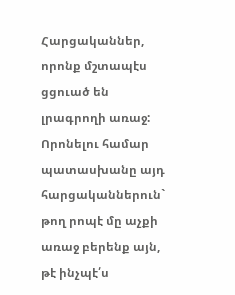Հարցականներ, որոնք մշտապէս ցցուած են լրագրողի առաջ: Որոնելու համար պատասխանը այդ հարցականներուն` թող րոպէ մը աչքի առաջ բերենք այն, թէ ինչպէ՛ս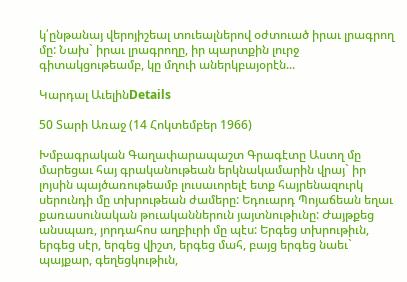կ՛ընթանայ վերոյիշեալ տուեալներով օժտուած իրաւ լրագրող մը: Նախ` իրաւ լրագրողը, իր պարտքին լուրջ գիտակցութեամբ, կը մղուի աներկբայօրէն...

Կարդալ ԱւելինDetails

50 Տարի Առաջ (14 Հոկտեմբեր 1966)

Խմբագրական Գաղափարապաշտ Գրագէտը Աստղ մը մարեցաւ հայ գրականութեան երկնակամարին վրայ` իր լոյսին պայծառութեամբ լուսաւորելէ ետք հայրենազուրկ սերունդի մը տխրութեան ժամերը: Եդուարդ Պոյաճեան եղաւ քառասունական թուականներուն յայտնութիւնը: Ժայթքեց անսպառ, յորդահոս աղբիւրի մը պէս: Երգեց տխրութիւն, երգեց սէր, երգեց վիշտ, երգեց մահ, բայց երգեց նաեւ` պայքար, գեղեցկութիւն,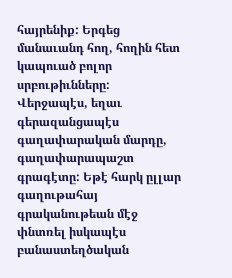հայրենիք: Երգեց մանաւանդ հող, հողին հետ կապուած բոլոր սրբութիւնները: Վերջապէս, եղաւ գերազանցապէս գաղափարական մարդը, գաղափարապաշտ գրագէտը: Եթէ հարկ ըլլար գաղութահայ գրականութեան մէջ փնտռել իսկապէս բանաստեղծական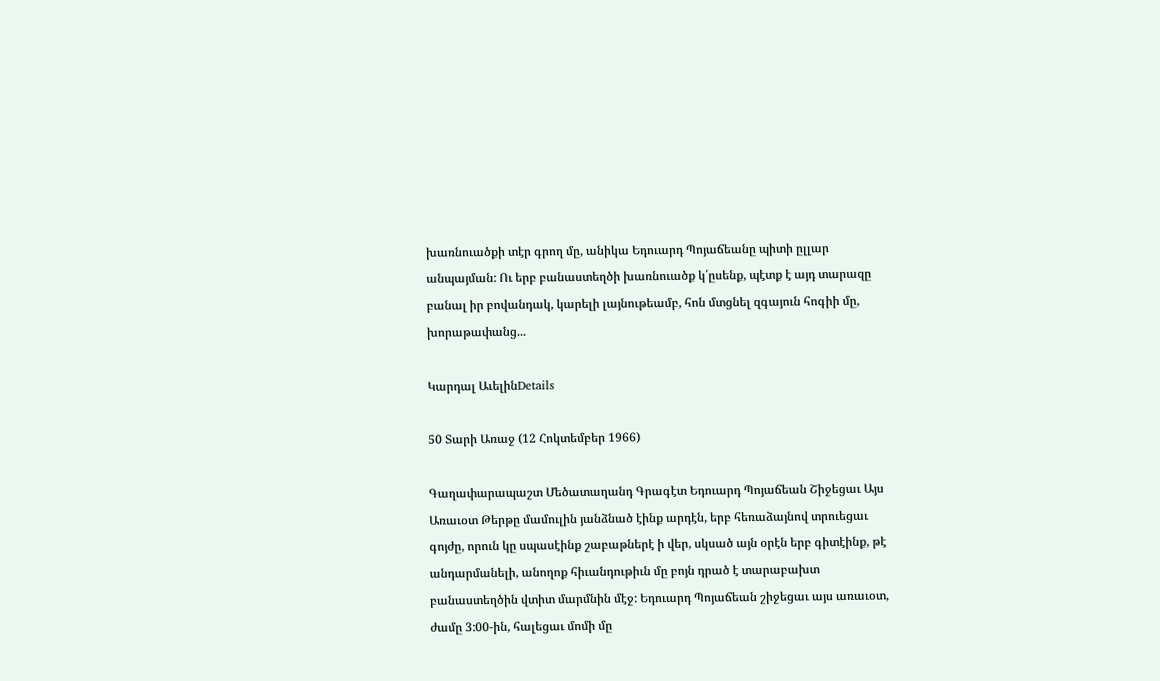խառնուածքի տէր գրող մը, անիկա Եդուարդ Պոյաճեանը պիտի ըլլար անպայման: Ու երբ բանաստեղծի խառնուածք կ՛ըսենք, պէտք է այդ տարազը բանալ իր բովանդակ, կարելի լայնութեամբ, հոն մտցնել զգայուն հոգիի մը, խորաթափանց...

Կարդալ ԱւելինDetails

50 Տարի Առաջ (12 Հոկտեմբեր 1966)

Գաղափարապաշտ Մեծատաղանդ Գրագէտ Եդուարդ Պոյաճեան Շիջեցաւ Այս Առաւօտ Թերթը մամուլին յանձնած էինք արդէն, երբ հեռաձայնով տրուեցաւ գոյժը, որուն կը սպասէինք շաբաթներէ ի վեր, սկսած այն օրէն երբ գիտէինք, թէ անդարմանելի, անողոք հիւանդութիւն մը բոյն դրած է տարաբախտ բանաստեղծին վտիտ մարմնին մէջ: Եդուարդ Պոյաճեան շիջեցաւ այս առաւօտ, ժամը 3:00-ին, հալեցաւ մոմի մը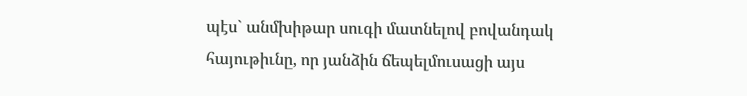պէս` անմխիթար սուգի մատնելով բովանդակ հայութիւնը, որ յանձին ճեպելմուսացի այս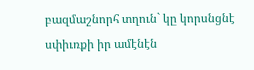բազմաշնորհ տղուն` կը կորսնցնէ սփիւռքի իր ամէնէն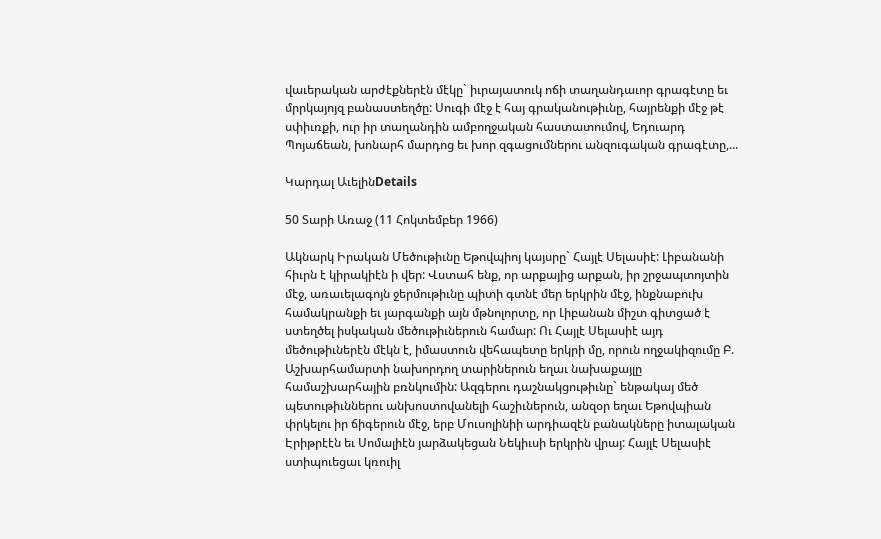վաւերական արժէքներէն մէկը` իւրայատուկ ոճի տաղանդաւոր գրագէտը եւ մրրկայոյզ բանաստեղծը: Սուգի մէջ է հայ գրականութիւնը, հայրենքի մէջ թէ սփիւռքի, ուր իր տաղանդին ամբողջական հաստատումով, Եդուարդ Պոյաճեան, խոնարհ մարդոց եւ խոր զգացումներու անզուգական գրագէտը,...

Կարդալ ԱւելինDetails

50 Տարի Առաջ (11 Հոկտեմբեր 1966)

Ակնարկ Իրական Մեծութիւնը Եթովպիոյ կայսրը` Հայլէ Սելասիէ: Լիբանանի հիւրն է կիրակիէն ի վեր: Վստահ ենք, որ արքայից արքան, իր շրջապտոյտին մէջ, առաւելագոյն ջերմութիւնը պիտի գտնէ մեր երկրին մէջ, ինքնաբուխ համակրանքի եւ յարգանքի այն մթնոլորտը, որ Լիբանան միշտ գիտցած է ստեղծել իսկական մեծութիւներուն համար: Ու Հայլէ Սելասիէ այդ մեծութիւներէն մէկն է, իմաստուն վեհապետը երկրի մը, որուն ողջակիզումը Բ. Աշխարհամարտի նախորդող տարիներուն եղաւ նախաքայլը համաշխարհային բռնկումին: Ազգերու դաշնակցութիւնը` ենթակայ մեծ պետութիւններու անխոստովանելի հաշիւներուն, անզօր եղաւ Եթովպիան փրկելու իր ճիգերուն մէջ, երբ Մուսոլինիի արդիազէն բանակները իտալական Էրիթրէէն եւ Սոմալիէն յարձակեցան Նեկիւսի երկրին վրայ: Հայլէ Սելասիէ ստիպուեցաւ կռուիլ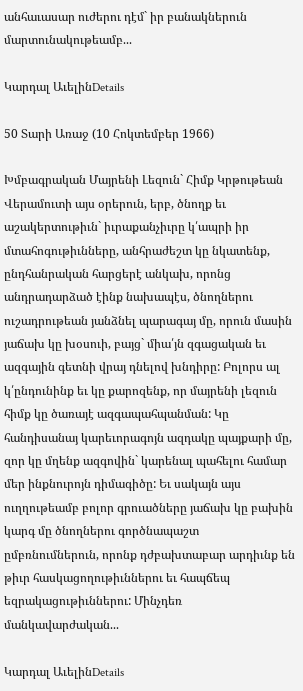անհաւասար ուժերու դէմ` իր բանակներուն մարտունակութեամբ...

Կարդալ ԱւելինDetails

50 Տարի Առաջ (10 Հոկտեմբեր 1966)

Խմբագրական Մայրենի Լեզուն` Հիմք Կրթութեան   Վերամուտի այս օրերուն, երբ, ծնողք եւ աշակերտութիւն` իւրաքանչիւրը կ՛ապրի իր մտահոգութիւնները, անհրաժեշտ կը նկատենք, ընդհանրական հարցերէ անկախ, որոնց անդրադարձած էինք նախապէս, ծնողներու ուշադրութեան յանձնել պարագայ մը, որուն մասին յաճախ կը խօսուի, բայց` միա՛յն զգացական եւ ազգային գետնի վրայ դնելով խնդիրը: Բոլորս ալ կ՛ընդունինք եւ կը քարոզենք, որ մայրենի լեզուն հիմք կը ծառայէ ազգապահպանման: Կը հանդիսանայ կարեւորագոյն ազդակը պայքարի մը, զոր կը մղենք ազգովին` կարենալ պահելու համար մեր ինքնուրոյն դիմագիծը: Եւ սակայն այս ուղղութեամբ բոլոր գրուածները յաճախ կը բախին կարգ մը ծնողներու գործնապաշտ ըմբռնումներուն, որոնք դժբախտաբար արդիւնք են թիւր հասկացողութիւններու եւ հապճեպ եզրակացութիւններու: Մինչդեռ մանկավարժական...

Կարդալ ԱւելինDetails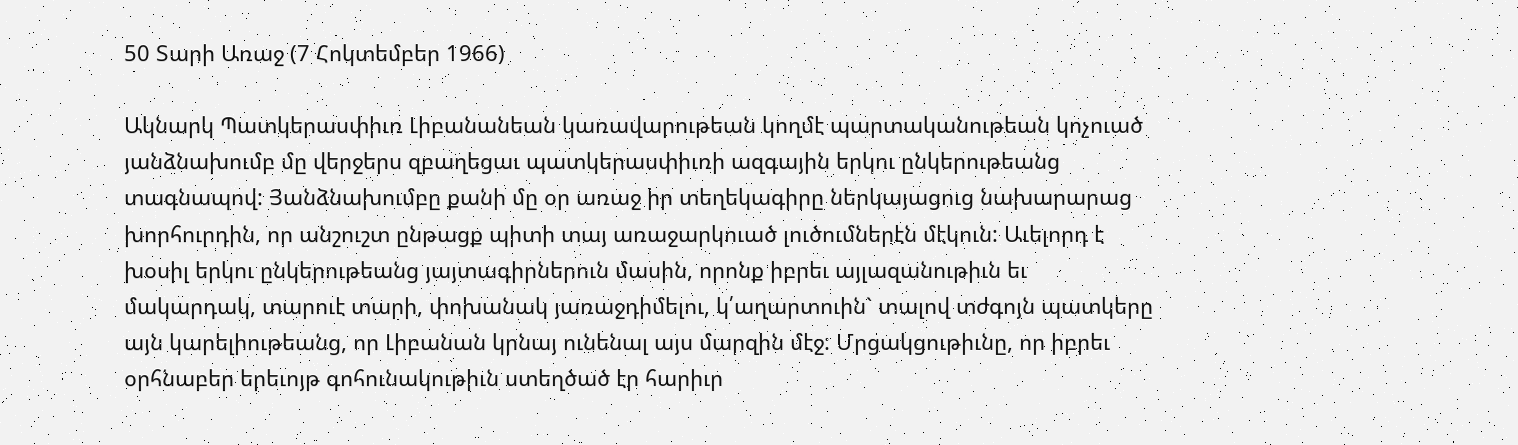50 Տարի Առաջ (7 Հոկտեմբեր 1966)

Ակնարկ Պատկերասփիւռ Լիբանանեան կառավարութեան կողմէ պարտականութեան կոչուած յանձնախումբ մը վերջերս զբաղեցաւ պատկերասփիւռի ազգային երկու ընկերութեանց տագնապով: Յանձնախումբը քանի մը օր առաջ իր տեղեկագիրը ներկայացուց նախարարաց խորհուրդին, որ անշուշտ ընթացք պիտի տայ առաջարկուած լուծումներէն մէկուն: Աւելորդ է խօսիլ երկու ընկերութեանց յայտագիրներուն մասին, որոնք իբրեւ այլազանութիւն եւ մակարդակ, տարուէ տարի, փոխանակ յառաջդիմելու, կ՛աղարտուին` տալով տժգոյն պատկերը այն կարելիութեանց, որ Լիբանան կրնայ ունենալ այս մարզին մէջ: Մրցակցութիւնը, որ իբրեւ օրհնաբեր երեւոյթ գոհունակութիւն ստեղծած էր հարիւր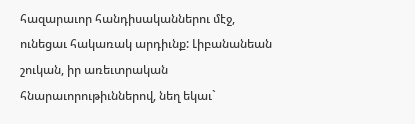հազարաւոր հանդիսականներու մէջ, ունեցաւ հակառակ արդիւնք: Լիբանանեան շուկան, իր առեւտրական հնարաւորութիւններով, նեղ եկաւ`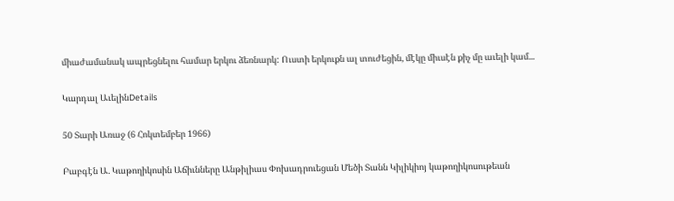միաժամանակ ապրեցնելու համար երկու ձեռնարկ: Ուստի երկուքն ալ տուժեցին, մէկը միւսէն քիչ մը աւելի կամ...

Կարդալ ԱւելինDetails

50 Տարի Առաջ (6 Հոկտեմբեր 1966)

Բաբգէն Ա. Կաթողիկոսին Աճիւնները Անթիլիաս Փոխադրուեցան Մեծի Տանն Կիլիկիոյ կաթողիկոսութեան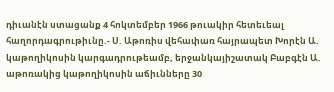դիւանէն ստացանք 4 հոկտեմբեր 1966 թուակիր հետեւեալ հաղորդագրութիւնը.- Ս. Աթոռիս վեհափառ հայրապետ Խորէն Ա. կաթողիկոսին կարգադրութեամբ, երջանկայիշատակ Բաբգէն Ա. աթոռակից կաթողիկոսին աճիւնները 30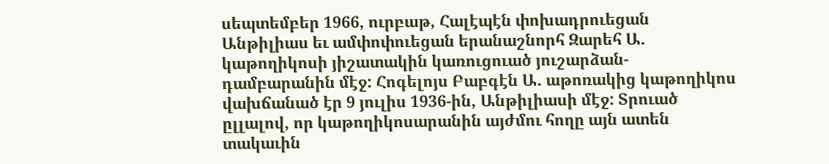սեպտեմբեր 1966, ուրբաթ, Հալէպէն փոխադրուեցան Անթիլիաս եւ ամփոփուեցան երանաշնորհ Զարեհ Ա. կաթողիկոսի յիշատակին կառուցուած յուշարձան-դամբարանին մէջ: Հոգելոյս Բաբգէն Ա. աթոռակից կաթողիկոս վախճանած էր 9 յուլիս 1936-ին, Անթիլիասի մէջ: Տրուած ըլլալով, որ կաթողիկոսարանին այժմու հողը այն ատեն տակաւին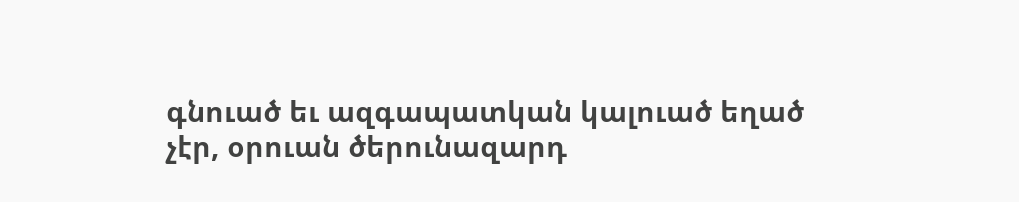գնուած եւ ազգապատկան կալուած եղած չէր, օրուան ծերունազարդ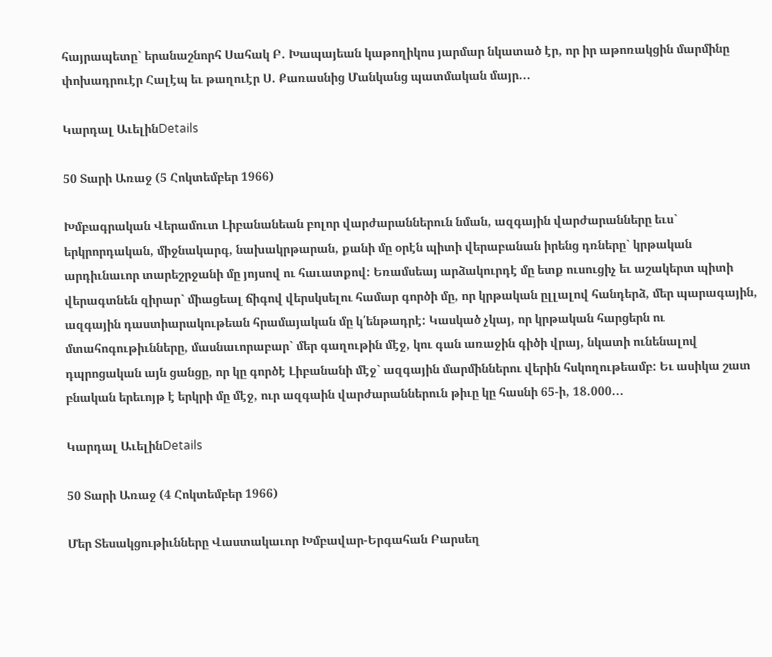հայրապետը` երանաշնորհ Սահակ Բ. Խապայեան կաթողիկոս յարմար նկատած էր, որ իր աթոռակցին մարմինը փոխադրուէր Հալէպ եւ թաղուէր Ս. Քառասնից Մանկանց պատմական մայր...

Կարդալ ԱւելինDetails

50 Տարի Առաջ (5 Հոկտեմբեր 1966)

Խմբագրական Վերամուտ Լիբանանեան բոլոր վարժարաններուն նման, ազգային վարժարանները եւս` երկրորդական, միջնակարգ, նախակրթարան, քանի մը օրէն պիտի վերաբանան իրենց դռները` կրթական արդիւնաւոր տարեշրջանի մը յոյսով ու հաւատքով: Եռամսեայ արձակուրդէ մը ետք ուսուցիչ եւ աշակերտ պիտի վերագտնեն զիրար` միացեալ ճիգով վերսկսելու համար գործի մը, որ կրթական ըլլալով հանդերձ, մեր պարագային, ազգային դաստիարակութեան հրամայական մը կ՛ենթադրէ: Կասկած չկայ, որ կրթական հարցերն ու մտահոգութիւնները, մասնաւորաբար` մեր գաղութին մէջ, կու գան առաջին գիծի վրայ, նկատի ունենալով դպրոցական այն ցանցը, որ կը գործէ Լիբանանի մէջ` ազգային մարմիններու վերին հսկողութեամբ: Եւ ասիկա շատ բնական երեւոյթ է երկրի մը մէջ, ուր ազգաին վարժարաններուն թիւը կը հասնի 65-ի, 18.000...

Կարդալ ԱւելինDetails

50 Տարի Առաջ (4 Հոկտեմբեր 1966)

Մեր Տեսակցութիւնները Վաստակաւոր Խմբավար-Երգահան Բարսեղ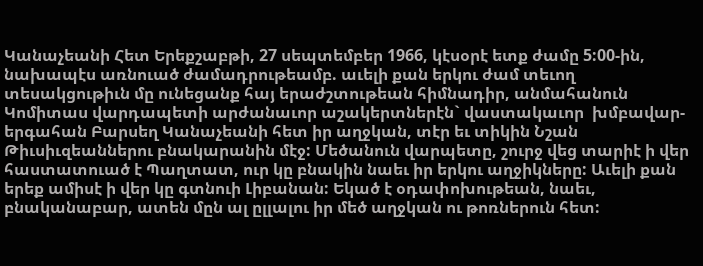Կանաչեանի Հետ Երեքշաբթի, 27 սեպտեմբեր 1966, կէսօրէ ետք ժամը 5:00-ին, նախապէս առնուած ժամադրութեամբ. աւելի քան երկու ժամ տեւող տեսակցութիւն մը ունեցանք հայ երաժշտութեան հիմնադիր, անմահանուն Կոմիտաս վարդապետի արժանաւոր աշակերտներէն` վաստակաւոր  խմբավար-երգահան Բարսեղ Կանաչեանի հետ իր աղջկան, տէր եւ տիկին Նշան Թիւսիւզեաններու բնակարանին մէջ: Մեծանուն վարպետը, շուրջ վեց տարիէ ի վեր հաստատուած է Պաղտատ, ուր կը բնակին նաեւ իր երկու աղջիկները: Աւելի քան երեք ամիսէ ի վեր կը գտնուի Լիբանան: Եկած է օդափոխութեան, նաեւ, բնականաբար, ատեն մըն ալ ըլլալու իր մեծ աղջկան ու թոռներուն հետ: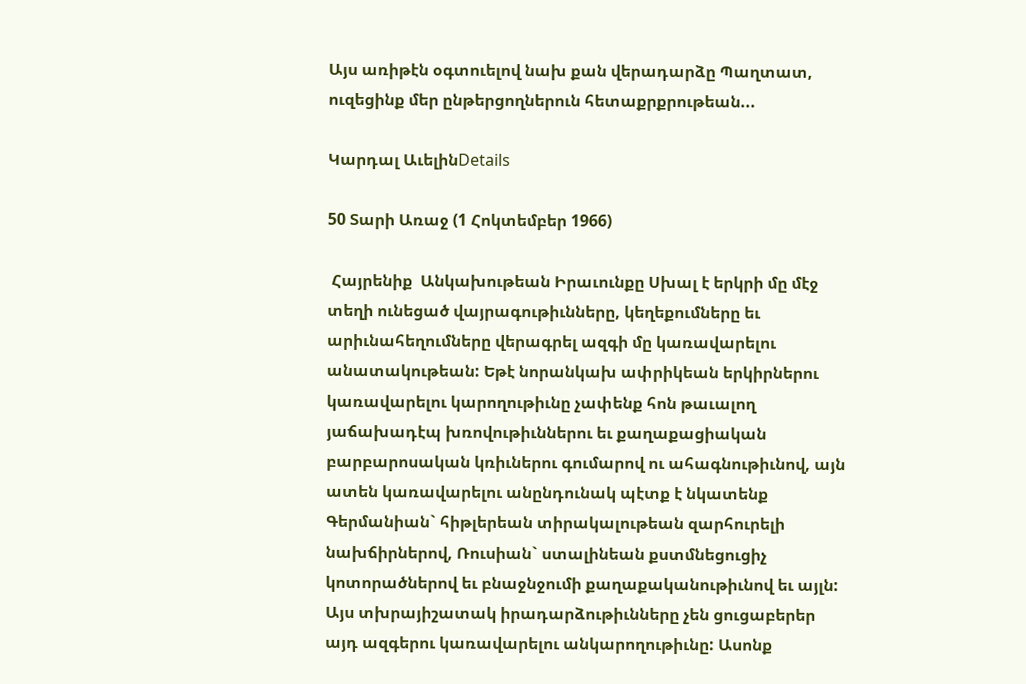Այս առիթէն օգտուելով նախ քան վերադարձը Պաղտատ, ուզեցինք մեր ընթերցողներուն հետաքրքրութեան...

Կարդալ ԱւելինDetails

50 Տարի Առաջ (1 Հոկտեմբեր 1966)

 Հայրենիք  Անկախութեան Իրաւունքը Սխալ է երկրի մը մէջ տեղի ունեցած վայրագութիւնները, կեղեքումները եւ արիւնահեղումները վերագրել ազգի մը կառավարելու անատակութեան: Եթէ նորանկախ ափրիկեան երկիրներու կառավարելու կարողութիւնը չափենք հոն թաւալող յաճախադէպ խռովութիւններու եւ քաղաքացիական բարբարոսական կռիւներու գումարով ու ահագնութիւնով, այն ատեն կառավարելու անընդունակ պէտք է նկատենք Գերմանիան` հիթլերեան տիրակալութեան զարհուրելի նախճիրներով, Ռուսիան` ստալինեան քստմնեցուցիչ կոտորածներով եւ բնաջնջումի քաղաքականութիւնով եւ այլն: Այս տխրայիշատակ իրադարձութիւնները չեն ցուցաբերեր այդ ազգերու կառավարելու անկարողութիւնը: Ասոնք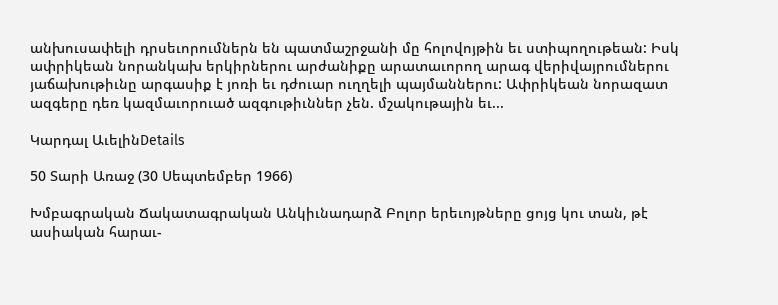անխուսափելի դրսեւորումներն են պատմաշրջանի մը հոլովոյթին եւ ստիպողութեան: Իսկ ափրիկեան նորանկախ երկիրներու արժանիքը արատաւորող արագ վերիվայրումներու յաճախութիւնը արգասիք է յոռի եւ դժուար ուղղելի պայմաններու: Ափրիկեան նորազատ ազգերը դեռ կազմաւորուած ազգութիւններ չեն. մշակութային եւ...

Կարդալ ԱւելինDetails

50 Տարի Առաջ (30 Սեպտեմբեր 1966)

Խմբագրական Ճակատագրական Անկիւնադարձ Բոլոր երեւոյթները ցոյց կու տան, թէ ասիական հարաւ-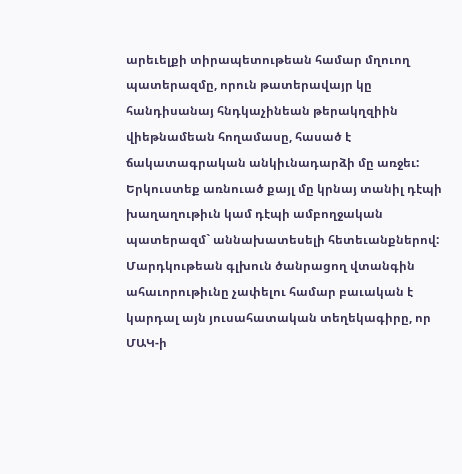արեւելքի տիրապետութեան համար մղուող պատերազմը, որուն թատերավայր կը հանդիսանայ հնդկաչինեան թերակղզիին վիեթնամեան հողամասը, հասած է ճակատագրական անկիւնադարձի մը առջեւ: Երկուստեք առնուած քայլ մը կրնայ տանիլ դէպի խաղաղութիւն կամ դէպի ամբողջական պատերազմ` աննախատեսելի հետեւանքներով: Մարդկութեան գլխուն ծանրացող վտանգին ահաւորութիւնը չափելու համար բաւական է կարդալ այն յուսահատական տեղեկագիրը, որ ՄԱԿ-ի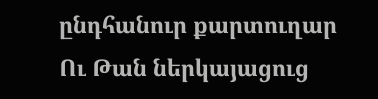ընդհանուր քարտուղար Ու Թան ներկայացուց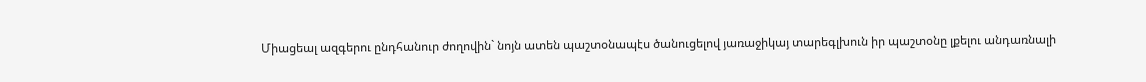Միացեալ ազգերու ընդհանուր ժողովին` նոյն ատեն պաշտօնապէս ծանուցելով յառաջիկայ տարեգլխուն իր պաշտօնը լքելու անդառնալի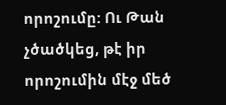որոշումը: Ու Թան չծածկեց, թէ իր որոշումին մէջ մեծ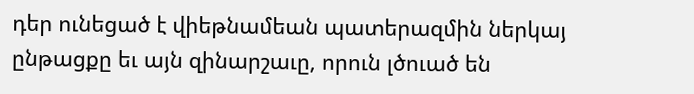դեր ունեցած է վիեթնամեան պատերազմին ներկայ ընթացքը եւ այն զինարշաւը, որուն լծուած են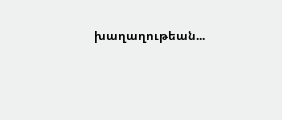խաղաղութեան...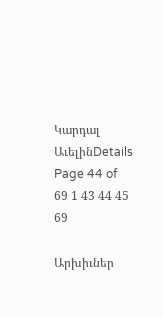Կարդալ ԱւելինDetails
Page 44 of 69 1 43 44 45 69

Արխիւներ